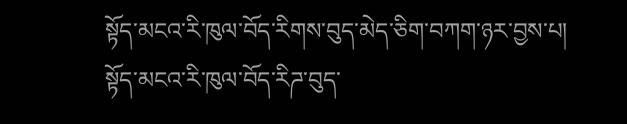སྟོད་མངའ་རི་ཁུལ་བོད་རིགས་བུད་མེད་ཅིག་བཀག་ཉར་བྱས་པ།
སྟོད་མངའ་རི་ཁུལ་བོད་རིཌ་བུད་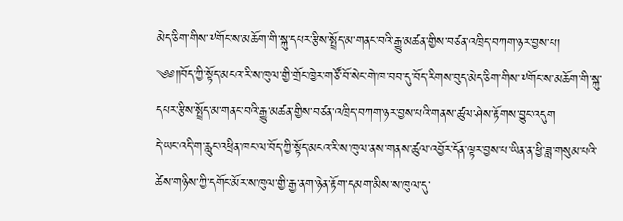མེད་ཅིག་གིས་༸གོང་ས་མཆོག་གི་སྐུ་དཔར་རྩིས་སྤྲོད་མ་གནང་བའི་རྒྱུ་མཚན་གྱིས་བཙན་འཁྲིད་བཀག་ཉར་བྱས་པ།
༄༅༎བོད་ཀྱི་སྟོད་མངའ་རི་ས་ཁུལ་གྱི་གྲོང་ཁྱེར་གཙོ་བོ་སེང་གེ་ཁ་བབ་དུ་བོད་རིགས་བུད་མེད་ཅིག་གིས་༸གོང་ས་མཆོག་གི་སྐུ་དཔར་རྩིས་སྤྲོད་མ་གནང་བའི་རྒྱུ་མཚན་གྱིས་བཙན་འཁྲིད་བཀག་ཉར་བྱས་པའི་གནས་ཚུལ་ཤེས་རྟོགས་བྱུང་འདུག
དེ་ཡང་འདི་ག་རླུང་འཕྲིན་ཁང་ལ་བོད་ཀྱི་སྟོད་མངའ་རི་ས་ཁུལ་ནས་གནས་ཚུལ་འབྱོར་དོན་ལྟར་བྱས་པ་ཡིན་ན་ཕྱི་ཟླ་གསུམ་པའི་ཚེས་གཉིས་ཀྱི་དགོང་མོར་ས་ཁུལ་གྱི་རྒྱ་ནག་ཉེན་རྟོག་དམག་མིས་ས་ཁུལ་དུ་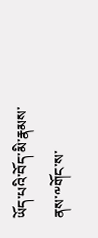ཡོད་པའི་བོད་མི་རྣམས་ནས་༸གོང་ས་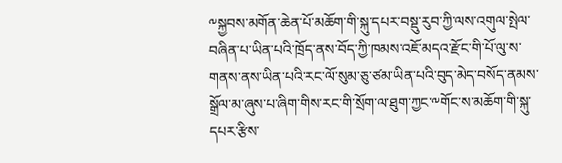༸སྐྱབས་མགོན་ཆེན་པོ་མཆོག་གི་སྐུ་དཔར་བསྡུ་རུབ་ཀྱི་ལས་འགུལ་སྤེལ་བཞིན་པ་ཡིན་པའི་ཁྲོད་ནས་བོད་ཀྱི་ཁམས་འཇོ་མདའ་རྫོང་གི་པོ་ལུ་ས་གནས་ནས་ཡིན་པའི་རང་ལོ་སུམ་ཅུ་ཙམ་ཡིན་པའི་བུད་མེད་བསོད་ནམས་སྒྲོལ་མ་ཞུས་པ་ཞིག་གིས་རང་གི་སྲོག་ལ་ཐུག་ཀྱང་༸གོང་ས་མཆོག་གི་སྐུ་དཔར་རྩིས་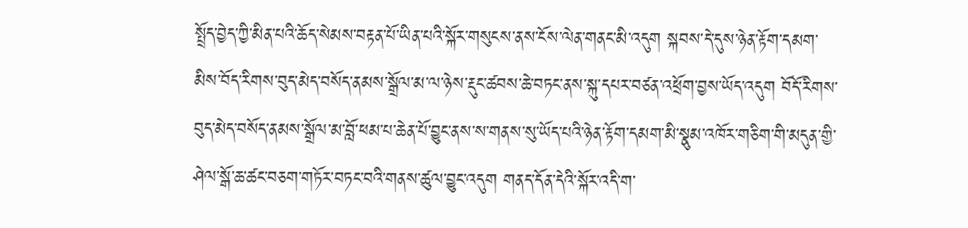སྤྲོད་བྱེད་ཀྱི་མིན་པའི་ཆོད་སེམས་བརྟན་པོ་ཡིན་པའི་སྐོར་གསུངས་ནས་ངོས་ལེན་གནང་མི་འདུག སྐབས་དེ་དུས་ཉེན་རྟོག་དམག་མིས་བོད་རིགས་བུད་མེད་བསོད་ནམས་སྒྲོལ་མ་ལ་ཉེས་རྡུང་ཚབས་ཆེ་བཏང་ནས་སྐུ་དཔར་བཙན་འཕྲོག་བྱས་ཡོད་འདུག བོདོ་རིགས་བུད་མེད་བསོད་ནམས་སྒྲོལ་མ་བློ་ཕམ་པ་ཆེན་པོ་བྱུང་ནས་ས་གནས་སུ་ཡོད་པའི་ཉེན་རྟོག་དམག་མི་སྣུམ་འཁོར་གཅིག་གི་མདུན་གྱི་ཤེལ་སྒོ་ཆ་ཚང་བཅག་གཏོར་བཏང་བའི་གནས་ཚུལ་བྱུང་འདུག གནད་དོན་དེའི་སྐོར་འདི་ག་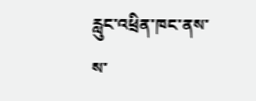རླུང་འཕྲིན་ཁང་ནས་ས་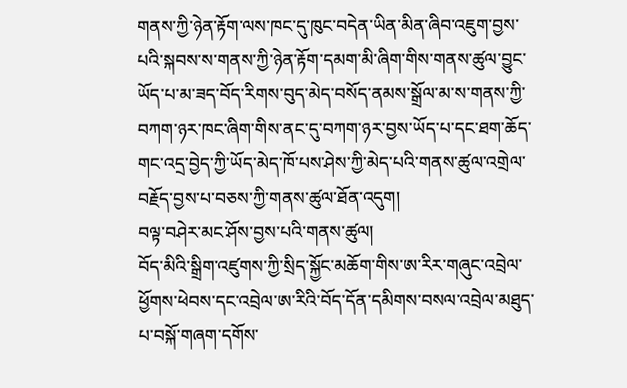གནས་ཀྱི་ཉེན་རྟོག་ལས་ཁང་དུ་ཁུང་བདེན་ཡིན་མིན་ཞིབ་འཇུག་བྱས་པའི་སྐབས་ས་གནས་ཀྱི་ཉེན་རྟོག་དམག་མི་ཞིག་གིས་གནས་ཚུལ་བྱུང་ཡོད་པ་མ་ཟད་བོད་རིགས་བུད་མེད་བསོད་ནམས་སྒྲོལ་མ་ས་གནས་ཀྱི་བཀག་ཉར་ཁང་ཞིག་གིས་ནང་དུ་བཀག་ཉར་བྱས་ཡོད་པ་དང་ཐག་ཆོད་གང་འདྲ་བྱེད་ཀྱི་ཡོད་མེད་ཁོ་པས་ཤེས་ཀྱི་མེད་པའི་གནས་ཚུལ་འགྲེལ་བརྗོད་བྱས་པ་བཅས་ཀྱི་གནས་ཚུལ་ཐོན་འདུག།
བལྟ་བཤེར་མང་ཤོས་བྱས་པའི་གནས་ཚུལ།
བོད་མིའི་སྒྲིག་འཛུགས་ཀྱི་སྲིད་སྐྱོང་མཆོག་གིས་ཨ་རིར་གཞུང་འབྲེལ་ཕྱོགས་ཕེབས་དང་འབྲེལ་ཨ་རིའི་བོད་དོན་དམིགས་བསལ་འབྲེལ་མཐུད་པ་བསྐོ་གཞག་དགོས་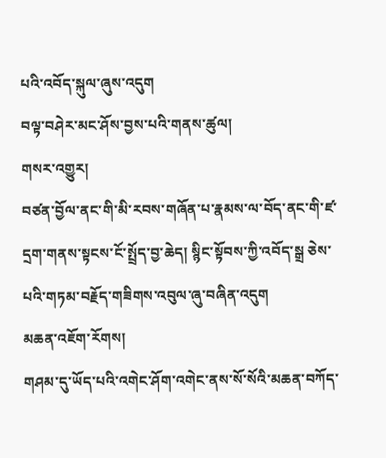པའི་འབོད་སྐུལ་ཞུས་འདུག
བལྟ་བཤེར་མང་ཤོས་བྱས་པའི་གནས་ཚུལ།
གསར་འགྱུར།
བཙན་བྱོལ་ནང་གི་མི་རབས་གཞོན་པ་རྣམས་ལ་བོད་ནང་གི་ཛ་དྲག་གནས་སྟངས་ངོ་སྤྲོད་བྱ་ཆེད། སྙིང་སྟོབས་ཀྱི་འབོད་སྒྲ ཅེས་པའི་གཏམ་བརྗོད་གཟིགས་འབུལ་ཞུ་བཞིན་འདུག
མཆན་འཇོག་རོགས།
གཤམ་དུ་ཡོད་པའི་འགེང་ཤོག་འགེང་ནས་སོ་སོའི་མཆན་བཀོད་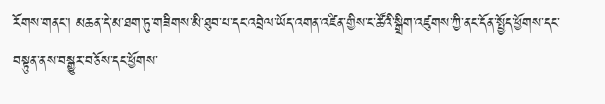རོགས་གནང་། མཆན་དེ་མ་ཐག་ཏུ་གཟིགས་མི་ཐུབ་པ་དང་འབྲེལ་ཡོད་འགན་འཛིན་གྱིས་ང་ཚོའི་སྒྲིག་འཛུགས་ཀྱི་ནང་དོན་སྤྱོད་ཕྱོགས་དང་བསྟུན་ནས་བསྒྱུར་བཅོས་དང་ཕྱོགས་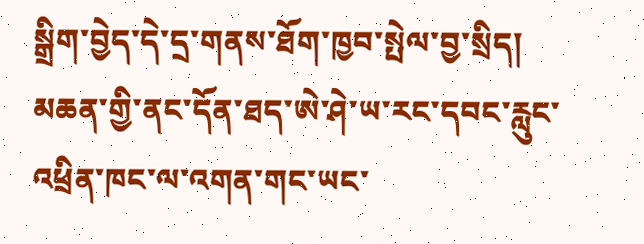སྒྲིག་བྱེད་དེ་དྲ་གནས་ཐོག་ཁྱབ་སྤེལ་བྱ་སྲིད། མཆན་གྱི་ནང་དོན་ཐད་ཨེ་ཤེ་ཡ་རང་དབང་རླུང་འཕྲིན་ཁང་ལ་འགན་གང་ཡང་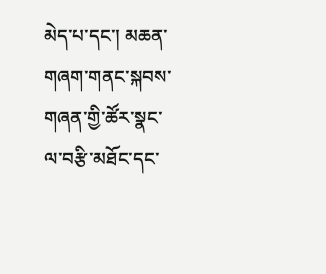མེད་པ་དང་། མཆན་གཞག་གནང་སྐབས་གཞན་གྱི་ཚོར་སྣང་ལ་བརྩི་མཐོང་དང་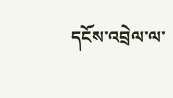དངོས་འབྲེལ་ལ་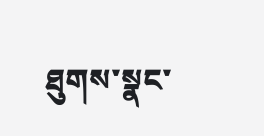ཐུགས་སྣང་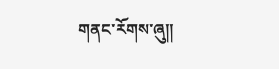གནང་རོགས་ཞུ༎